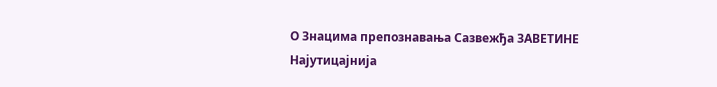О Знацима препознавања Сазвежђа ЗАВЕТИНЕ
Најутицајнија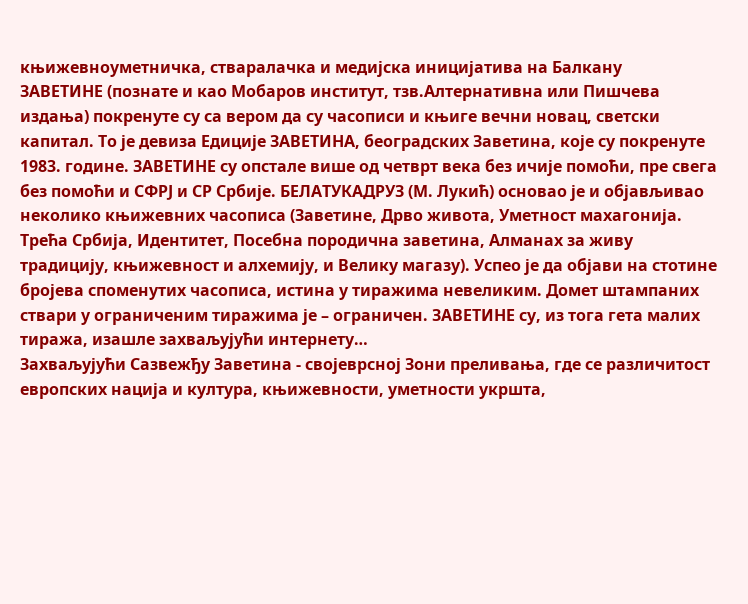књижевноуметничка, стваралачка и медијска иницијатива на Балкану
ЗАВЕТИНЕ (познате и као Мобаров институт, тзв.Алтернативна или Пишчева издања) покренуте су са вером да су часописи и књиге вечни новац, светски капитал. То је девиза Едиције ЗАВЕТИНА, београдских Заветина, које су покренуте 1983. године. ЗАВЕТИНЕ су опстале више од четврт века без ичије помоћи, пре свега без помоћи и СФРЈ и СР Србије. БЕЛАТУКАДРУЗ (М. Лукић) основао је и објављивао неколико књижевних часописа (Заветине, Дрво живота, Уметност махагонија. Трећа Србија, Идентитет, Посебна породична заветина, Алманах за живу традицију, књижевност и алхемију, и Велику магазу). Успео је да објави на стотине бројева споменутих часописа, истина у тиражима невеликим. Домет штампаних ствари у ограниченим тиражима је – ограничен. ЗАВЕТИНЕ су, из тога гета малих тиража, изашле захваљујући интернету…
Захваљујући Сазвежђу Заветина - својеврсној Зони преливања, где се различитост европских нација и култура, књижевности, уметности укршта,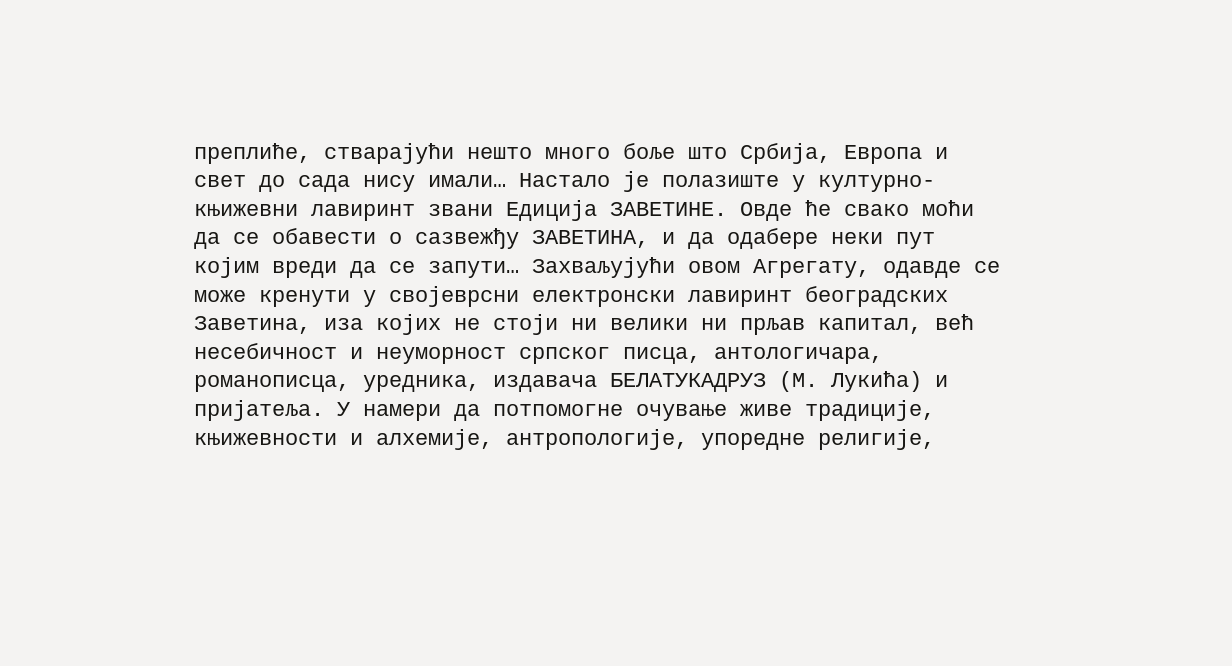преплиће, стварајући нешто много боље што Србија, Европа и свет до сада нису имали… Настало је полазиште у културно-књижевни лавиринт звани Едиција ЗАВЕТИНЕ. Овде ће свако моћи да се обавести о сазвежђу ЗАВЕТИНА, и да одабере неки пут којим вреди да се запути… Захваљујући овом Агрегату, одавде се може кренути у својеврсни електронски лавиринт београдских Заветина, иза којих не стоји ни велики ни прљав капитал, већ несебичност и неуморност српског писца, антологичара, романописца, уредника, издавача БЕЛАТУКАДРУЗ (М. Лукића) и пријатеља. У намери да потпомогне очување живе традиције, књижевности и алхемије, антропологије, упоредне религије,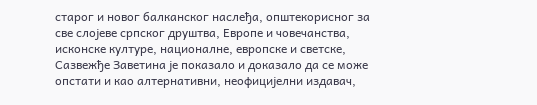старог и новог балканског наслеђа, општекорисног за све слојеве српског друштва, Европе и човечанства, исконске културе, националне, европске и светске, Сазвежђе Заветина је показало и доказало да се може опстати и као алтернативни, неофицијелни издавач,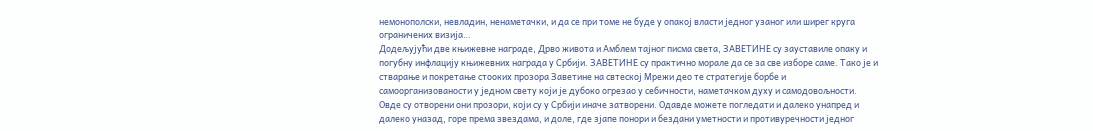немонополски, невладин, ненаметачки, и да се при томе не буде у опакој власти једног узаног или ширег круга ограничених визија…
Додељујући две књижевне награде, Дрво живота и Амблем тајног писма света, ЗАВЕТИНЕ су зауставиле опаку и погубну инфлацију књижевних награда у Србији. ЗАВЕТИНЕ су практично морале да се за све изборе саме. Тако је и стварање и покретање стооких прозора Заветине на свтеској Мрежи део те стратегије борбе и самоорганизованости у једном свету који је дубоко огрезао у себичности, наметачком духу и самодовољности.
Овде су отворени они прозори, који су у Србији иначе затворени. Одавде можете погледати и далеко унапред и далеко уназад, горе према звездама, и доле, где зјапе понори и бездани уметности и противуречности једног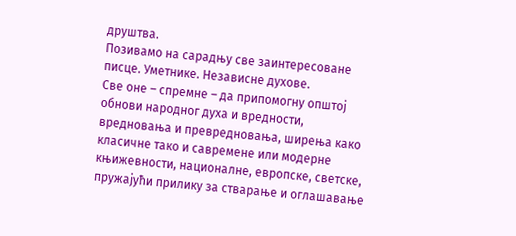друштва.
Позивамо на сарадњу све заинтересоване писце. Уметнике. Независне духове.
Све оне – спремне – да припомогну општој обнови народног духа и вредности, вредновања и превредновања, ширења како класичне тако и савремене или модерне књижевности, националне, европске, светске, пружајући прилику за стварање и оглашавање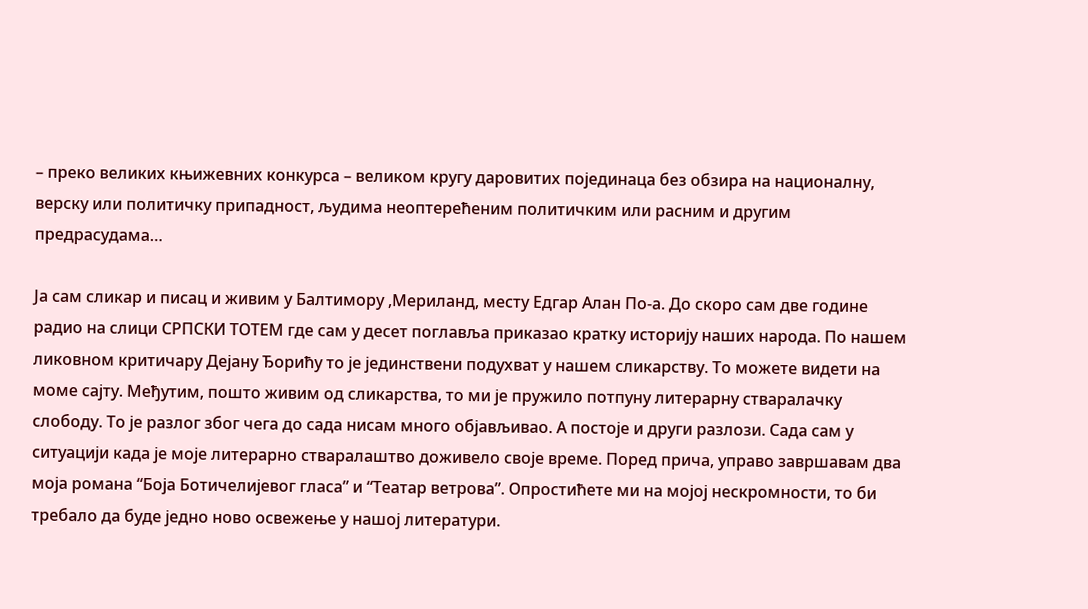– преко великих књижевних конкурса – великом кругу даровитих појединаца без обзира на националну, верску или политичку припадност, људима неоптерећеним политичким или расним и другим предрасудама…

Ја сам сликар и писац и живим у Балтимору ,Мериланд, месту Едгар Алан По-а. До скоро сам две године радио на слици СРПСКИ ТОТЕМ где сам у десет поглавља приказао кратку историју наших народа. По нашем ликовном критичару Дејану Ђорићу то је јединствени подухват у нашем сликарству. То можете видети на моме сајту. Међутим, пошто живим од сликарства, то ми је пружило потпуну литерарну стваралачку слободу. То је разлог због чега до сада нисам много објављивао. А постоје и други разлози. Сада сам у ситуацији када је моје литерарно стваралаштво доживело своје време. Поред прича, управо завршавам два моја романа “Боја Ботичелијевог гласа” и “Театар ветрова”. Опростићете ми на мојој нескромности, то би требало да буде једно ново освежење у нашој литератури.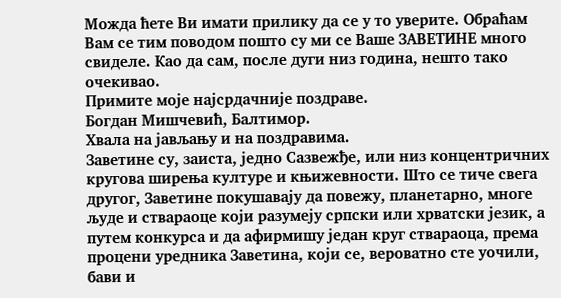Можда ћете Ви имати прилику да се у то уверите. Обраћам Вам се тим поводом пошто су ми се Ваше ЗАВЕТИНЕ много свиделе. Као да сам, после дуги низ година, нешто тако очекивао.
Примите моје најсрдачније поздраве.
Богдан Мишчевић, Балтимор.
Хвала на јављању и на поздравима.
Заветине су, заиста, једно Сазвежђе, или низ концентричних кругова ширења културе и књижевности. Што се тиче свега другог, Заветине покушавају да повежу, планетарно, многе људе и ствараоце који разумеју српски или хрватски језик, а путем конкурса и да афирмишу један круг ствараоца, према процени уредника Заветина, који се, вероватно сте уочили, бави и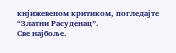кнјижевеном критиком, погледајте “Златни Расуденац”.
Све најбоље.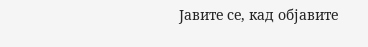Јавите се, кад објавите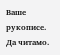Ваше рукописе. Да читамо.